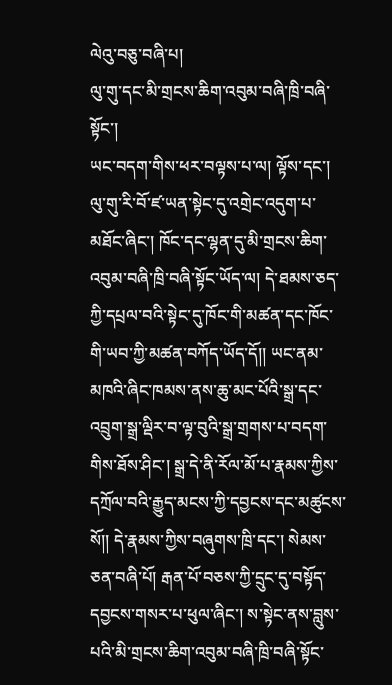ལེའུ་བཅུ་བཞི་པ།
ལུ་གུ་དང་མི་གྲངས་ཆིག་འབུམ་བཞི་ཁྲི་བཞི་སྟོང་།
ཡང་བདག་གིས་ཕར་བལྟས་པ་ལ། ལྟོས་དང་། ལུ་གུ་རི་བོ་ཛ་ཡན་སྟེང་དུ་འགྲེང་འདུག་པ་མཐོང་ཞིང་། ཁོང་དང་ལྷན་དུ་མི་གྲངས་ཆིག་འབུམ་བཞི་ཁྲི་བཞི་སྟོང་ཡོད་ལ། དེ་ཐམས་ཅད་ཀྱི་དཔྲལ་བའི་སྟེང་དུ་ཁོང་གི་མཚན་དང་ཁོང་གི་ཡབ་ཀྱི་མཚན་བཀོད་ཡོད་དོ།། ཡང་ནམ་མཁའི་ཞིང་ཁམས་ནས་ཆུ་མང་པོའི་སྒྲ་དང་འབྲུག་སྒྲ་ལྡིར་བ་ལྟ་བུའི་སྒྲ་གྲགས་པ་བདག་གིས་ཐོས་ཤིང་། སྒྲ་དེ་ནི་རོལ་མོ་པ་རྣམས་ཀྱིས་དཀྲོལ་བའི་རྒྱུད་མངས་ཀྱི་དབྱངས་དང་མཚུངས་སོ།། དེ་རྣམས་ཀྱིས་བཞུགས་ཁྲི་དང་། སེམས་ཅན་བཞི་པོ། རྒན་པོ་བཅས་ཀྱི་དྲུང་དུ་བསྟོད་དབྱངས་གསར་པ་ཕུལ་ཞིང་། ས་སྟེང་ནས་བླུས་པའི་མི་གྲངས་ཆིག་འབུམ་བཞི་ཁྲི་བཞི་སྟོང་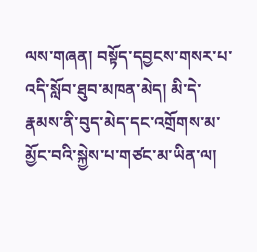ལས་གཞན། བསྟོད་དབྱངས་གསར་པ་འདི་སློབ་ཐུབ་མཁན་མེད། མི་དེ་རྣམས་ནི་བུད་མེད་དང་འགྲོགས་མ་མྱོང་བའི་སྐྱེས་པ་གཙང་མ་ཡིན་ལ།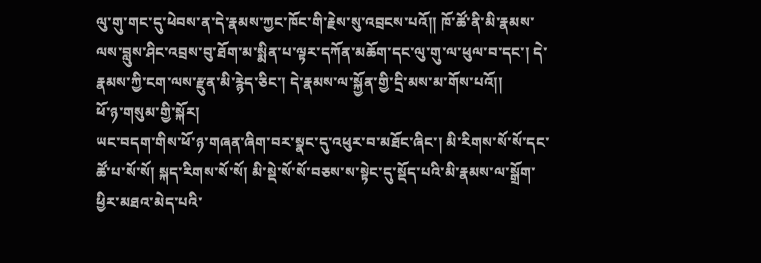ལུ་གུ་གང་དུ་ཕེབས་ན་དེ་རྣམས་ཀྱང་ཁོང་གི་རྗེས་སུ་འབྲངས་པའོ།། ཁོ་ཚོ་ནི་མི་རྣམས་ལས་བླུས་ཤིང་འབྲས་བུ་ཐོག་མ་སྨིན་པ་ལྟར་དཀོན་མཆོག་དང་ལུ་གུ་ལ་ཕུལ་བ་དང་། དེ་རྣམས་ཀྱི་ངག་ལས་རྫུན་མི་རྙེད་ཅིང་། དེ་རྣམས་ལ་སྐྱོན་གྱི་དྲི་མས་མ་གོས་པའོ།།
ཕོ་ཉ་གསུམ་གྱི་སྐོར།
ཡང་བདག་གིས་ཕོ་ཉ་གཞན་ཞིག་བར་སྣང་དུ་འཕུར་བ་མཐོང་ཞིང་། མི་རིགས་སོ་སོ་དང་ཚོ་པ་སོ་སོ། སྐད་རིགས་སོ་སོ། མི་སྡེ་སོ་སོ་བཅས་ས་སྟེང་དུ་སྡོད་པའི་མི་རྣམས་ལ་སྒྲོག་ཕྱིར་མཐའ་མེད་པའི་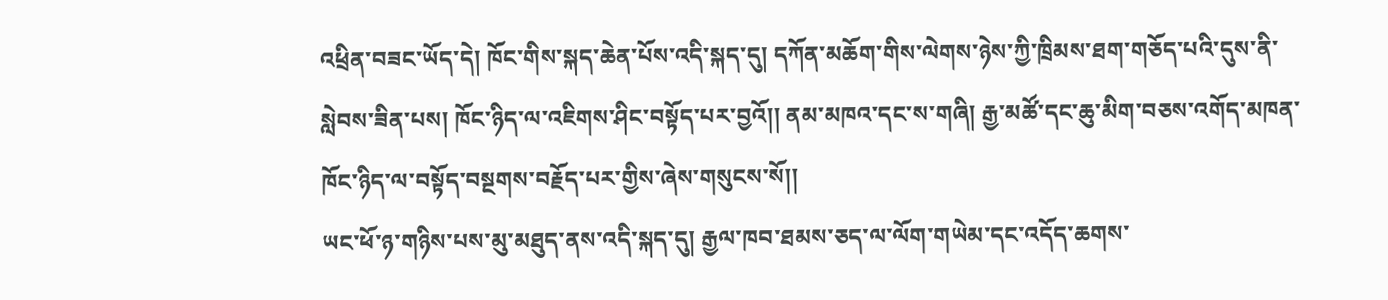འཕྲིན་བཟང་ཡོད་དེ། ཁོང་གིས་སྐད་ཆེན་པོས་འདི་སྐད་དུ། དཀོན་མཆོག་གིས་ལེགས་ཉེས་ཀྱི་ཁྲིམས་ཐག་གཅོད་པའི་དུས་ནི་སླེབས་ཟིན་པས། ཁོང་ཉིད་ལ་འཇིགས་ཤིང་བསྟོད་པར་བྱའོ།། ནམ་མཁའ་དང་ས་གཞི། རྒྱ་མཚོ་དང་ཆུ་མིག་བཅས་འགོད་མཁན་ཁོང་ཉིད་ལ་བསྟོད་བསྔགས་བརྗོད་པར་གྱིས་ཞེས་གསུངས་སོ།།
ཡང་ཕོ་ཉ་གཉིས་པས་མུ་མཐུད་ནས་འདི་སྐད་དུ། རྒྱལ་ཁབ་ཐམས་ཅད་ལ་ལོག་གཡེམ་དང་འདོད་ཆགས་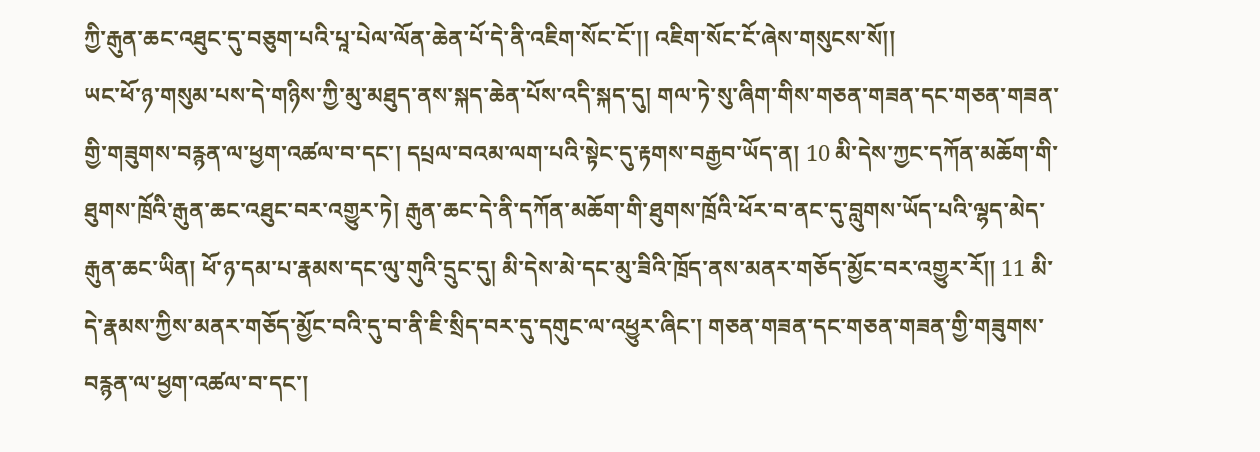ཀྱི་རྒུན་ཆང་འཐུང་དུ་བཅུག་པའི་པཱ་པེལ་ལོན་ཆེན་པོ་དེ་ནི་འཇིག་སོང་ངོ་།། འཇིག་སོང་ངོ་ཞེས་གསུངས་སོ།།
ཡང་ཕོ་ཉ་གསུམ་པས་དེ་གཉིས་ཀྱི་མུ་མཐུད་ནས་སྐད་ཆེན་པོས་འདི་སྐད་དུ། གལ་ཏེ་སུ་ཞིག་གིས་གཅན་གཟན་དང་གཅན་གཟན་གྱི་གཟུགས་བརྙན་ལ་ཕྱག་འཚལ་བ་དང་། དཔྲལ་བའམ་ལག་པའི་སྟེང་དུ་རྟགས་བརྒྱབ་ཡོད་ན། 10 མི་དེས་ཀྱང་དཀོན་མཆོག་གི་ཐུགས་ཁྲོའི་རྒུན་ཆང་འཐུང་བར་འགྱུར་ཏེ། རྒུན་ཆང་དེ་ནི་དཀོན་མཆོག་གི་ཐུགས་ཁྲོའི་ཕོར་བ་ནང་དུ་བླུགས་ཡོད་པའི་ལྷད་མེད་རྒུན་ཆང་ཡིན། ཕོ་ཉ་དམ་པ་རྣམས་དང་ལུ་གུའི་དྲུང་དུ། མི་དེས་མེ་དང་མུ་ཟིའི་ཁྲོད་ནས་མནར་གཅོད་མྱོང་བར་འགྱུར་རོ།། 11 མི་དེ་རྣམས་ཀྱིས་མནར་གཅོད་མྱོང་བའི་དུ་བ་ནི་ཇི་སྲིད་བར་དུ་དགུང་ལ་འཕྱུར་ཞིང་། གཅན་གཟན་དང་གཅན་གཟན་གྱི་གཟུགས་བརྙན་ལ་ཕྱག་འཚལ་བ་དང་།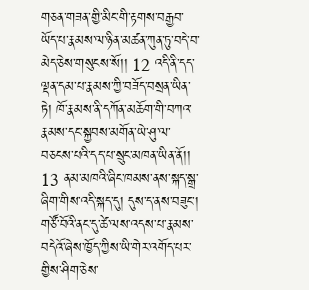གཅན་གཟན་གྱི་མིང་གི་རྟགས་བརྒྱབ་ཡོད་པ་རྣམས་ལ་ཉིན་མཚན་ཀུན་ཏུ་བདེ་བ་མེད་ཅེས་གསུངས་སོ།། 12 འདི་ནི་དད་ལྡན་དམ་པ་རྣམས་ཀྱི་བཟོད་བསྲན་ཡིན་ཏེ། ཁོ་རྣམས་ནི་དཀོན་མཆོག་གི་བཀའ་རྣམས་དང་སྐྱབས་མགོན་ཡེ་ཤུ་ལ་བཅངས་པའི་དད་པ་སྲུང་མཁན་ཡིན་ནོ།།
13 ནམ་མཁའི་ཞིང་ཁམས་ནས་སྐད་སྒྲ་ཞིག་གིས་འདི་སྐད་དུ། དུས་ད་ནས་བཟུང་། གཙོ་བོའི་ནང་དུ་ཚེ་ལས་འདས་པ་རྣམས་བདེའོ་ཞེས་ཁྱོད་ཀྱིས་ཡི་གེར་འགོད་པར་གྱིས་ཤིག་ཅེས་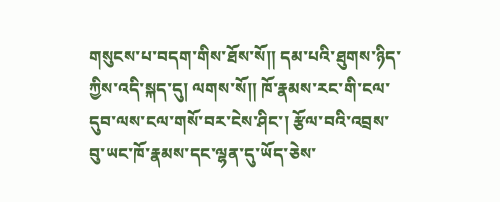གསུངས་པ་བདག་གིས་ཐོས་སོ༎ དམ་པའི་ཐུགས་ཉིད་ཀྱིས་འདི་སྐད་དུ། ལགས་སོ༎ ཁོ་རྣམས་རང་གི་ངལ་དུབ་ལས་ངལ་གསོ་བར་ངེས་ཤིང་། རྩོལ་བའི་འབྲས་བུ་ཡང་ཁོ་རྣམས་དང་ལྷན་དུ་ཡོད་ཅེས་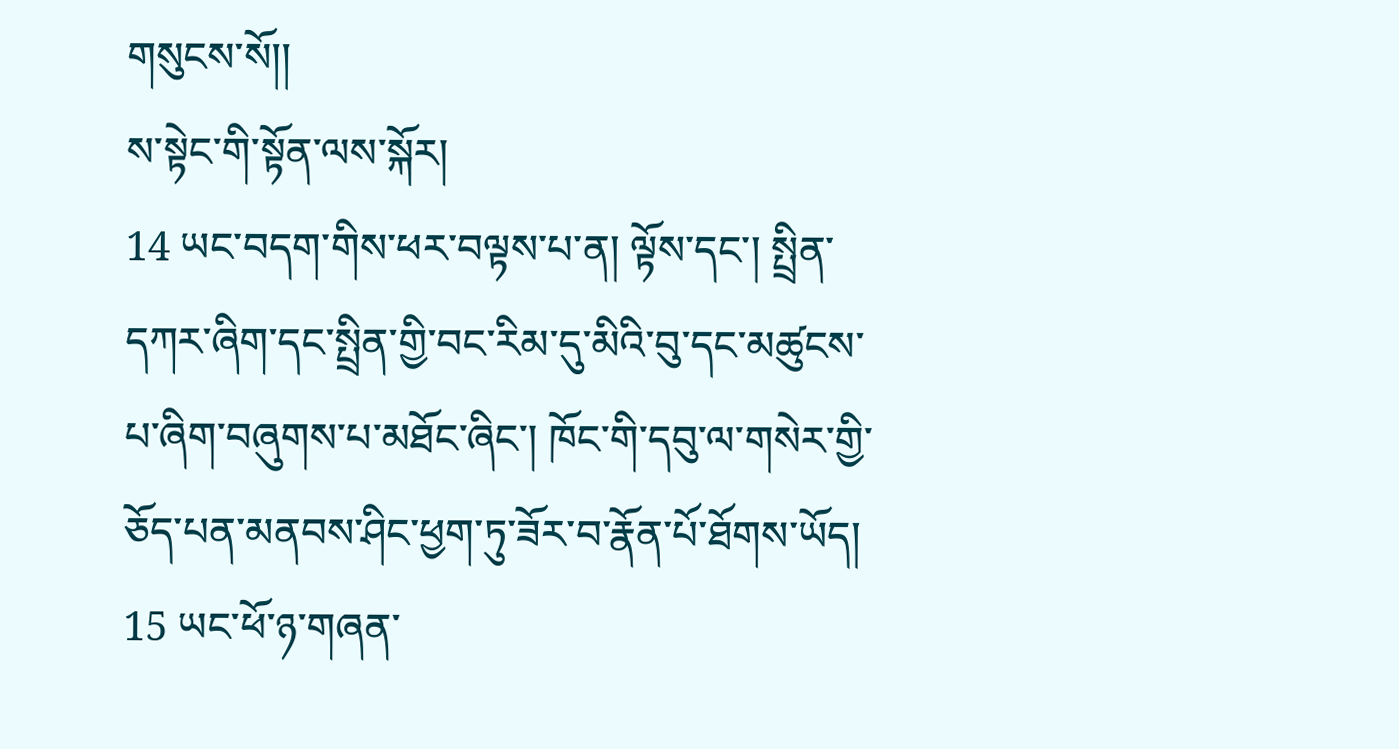གསུངས་སོ།།
ས་སྟེང་གི་སྟོན་ལས་སྐོར།
14 ཡང་བདག་གིས་ཕར་བལྟས་པ་ན། ལྟོས་དང་། སྤྲིན་དཀར་ཞིག་དང་སྤྲིན་གྱི་བང་རིམ་དུ་མིའི་བུ་དང་མཚུངས་པ་ཞིག་བཞུགས་པ་མཐོང་ཞིང་། ཁོང་གི་དབུ་ལ་གསེར་གྱི་ཅོད་པན་མནབས་ཤིང་ཕྱག་ཏུ་ཟོར་བ་རྣོན་པོ་ཐོགས་ཡོད། 15 ཡང་ཕོ་ཉ་གཞན་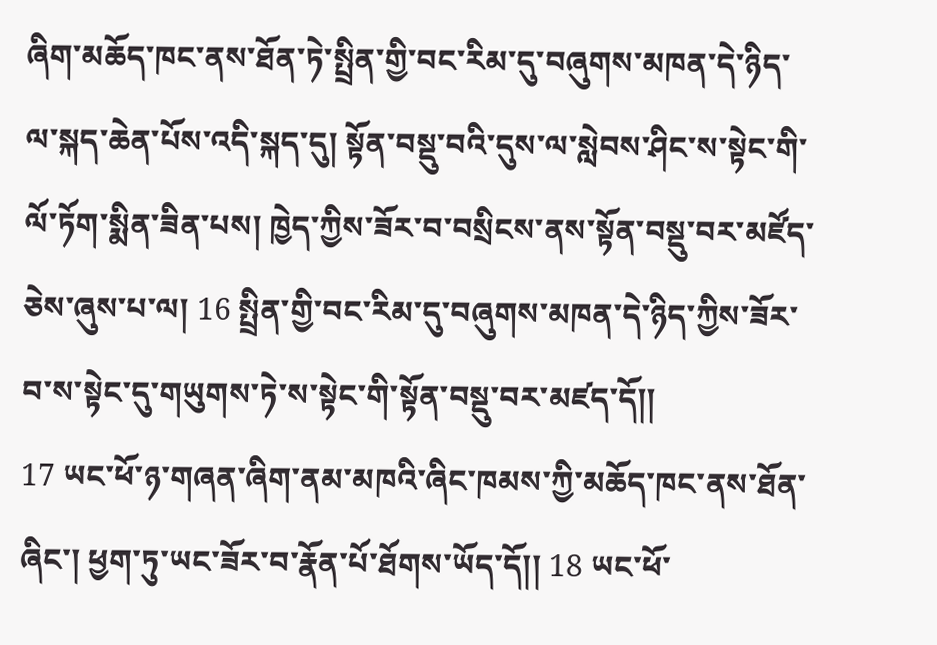ཞིག་མཆོད་ཁང་ནས་ཐོན་ཏེ་སྤྲིན་གྱི་བང་རིམ་དུ་བཞུགས་མཁན་དེ་ཉིད་ལ་སྐད་ཆེན་པོས་འདི་སྐད་དུ། སྟོན་བསྡུ་བའི་དུས་ལ་སླེབས་ཤིང་ས་སྟེང་གི་ལོ་ཏོག་སྨིན་ཟིན་པས། ཁྱེད་ཀྱིས་ཟོར་བ་བསྲིངས་ནས་སྟོན་བསྡུ་བར་མཛོད་ཅེས་ཞུས་པ་ལ། 16 སྤྲིན་གྱི་བང་རིམ་དུ་བཞུགས་མཁན་དེ་ཉིད་ཀྱིས་ཟོར་བ་ས་སྟེང་དུ་གཡུགས་ཏེ་ས་སྟེང་གི་སྟོན་བསྡུ་བར་མཛད་དོ།།
17 ཡང་ཕོ་ཉ་གཞན་ཞིག་ནམ་མཁའི་ཞིང་ཁམས་ཀྱི་མཆོད་ཁང་ནས་ཐོན་ཞིང་། ཕྱག་ཏུ་ཡང་ཟོར་བ་རྣོན་པོ་ཐོགས་ཡོད་དོ།། 18 ཡང་ཕོ་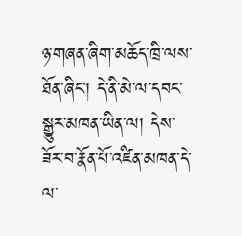ཉ་གཞན་ཞིག་མཆོད་ཁྲི་ལས་ཐོན་ཞིང་། དེ་ནི་མེ་ལ་དབང་སྒྱུར་མཁན་ཡིན་ལ། དེས་ཟོར་བ་རྣོན་པོ་འཛིན་མཁན་དེ་ལ་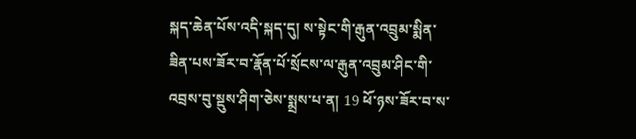སྐད་ཆེན་པོས་འདི་སྐད་དུ། ས་སྟེང་གི་རྒུན་འབྲུམ་སྨིན་ཟིན་པས་ཟོར་བ་རྣོན་པོ་སྲོངས་ལ་རྒུན་འབྲུམ་ཤིང་གི་འབྲས་བུ་སྡུས་ཤིག་ཅེས་སྨྲས་པ་ན། 19 ཕོ་ཉས་ཟོར་བ་ས་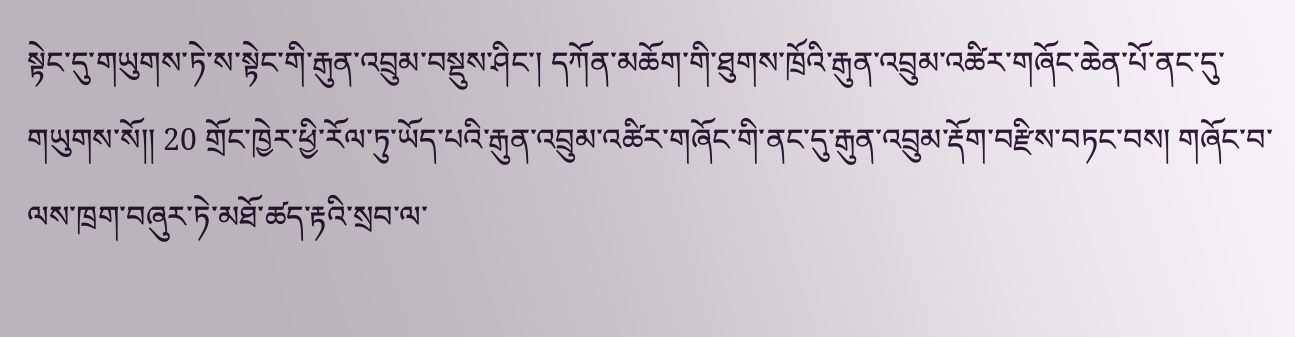སྟེང་དུ་གཡུགས་ཏེ་ས་སྟེང་གི་རྒུན་འབྲུམ་བསྡུས་ཤིང་། དཀོན་མཆོག་གི་ཐུགས་ཁྲོའི་རྒུན་འབྲུམ་འཚིར་གཞོང་ཆེན་པོ་ནང་དུ་གཡུགས་སོ།། 20 གྲོང་ཁྱེར་ཕྱི་རོལ་ཏུ་ཡོད་པའི་རྒུན་འབྲུམ་འཚིར་གཞོང་གི་ནང་དུ་རྒུན་འབྲུམ་རྡོག་བརྫིས་བཏང་བས། གཞོང་བ་ལས་ཁྲག་བཞུར་ཏེ་མཐོ་ཚད་རྟའི་སྲབ་ལ་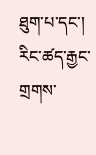ཐུག་པ་དང་། རིང་ཚད་རྒྱང་གྲགས་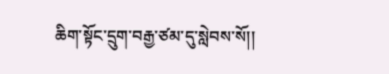ཆིག་སྟོང་དྲུག་བརྒྱ་ཙམ་དུ་སླེབས་སོ།།